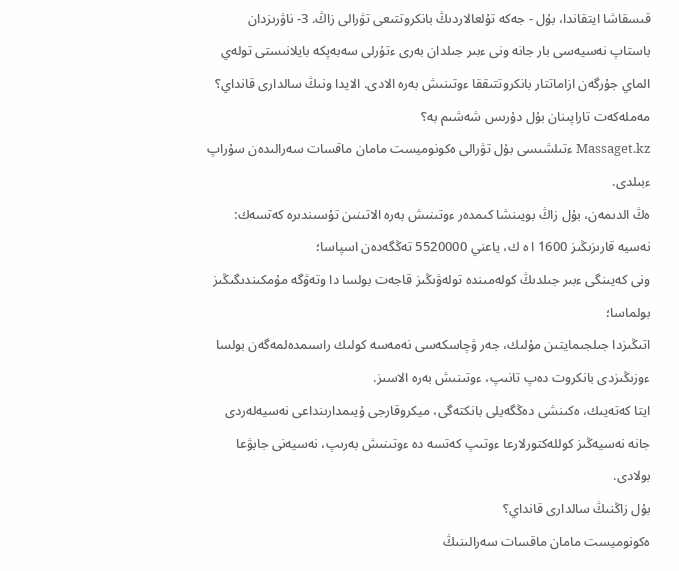قىسقاشا ايتقاندا، بۇل - جەكە تۇلعالاردىڭ بانكروتتىعى تۋرالى زاڭ. 3- ناۋرىزدان باستاپ نەسيەسى بار جانە ونى ءبىر جىلدان بەرى ءتۇرلى سەبەپكە بايلانىستى تولەي الماي جۇرگەن ازاماتتار بانكروتتىققا ءوتىنىش بەرە الادى. الايدا ونىڭ سالدارى قانداي؟ مەملەكەت تاراپىنان بۇل دۇرىس شەشىم بە؟
Massaget.kz ءتىلشىسى بۇل تۋرالى ەكونوميست مامان ماقسات سەرالىدەن سۇراپ ءبىلدى.
ەڭ الدىمەن، بۇل زاڭ بويىنشا كىمدەر ءوتىنىش بەرە الاتىنىن تۇسىندىرە كەتسەك:
نەسيە قارىزىڭىز 1600 ا ە ك، ياعني 5520000 تەڭگەدەن اسپاسا؛
ونى كەيىنگى ءبىر جىلدىڭ كولەمىندە تولەۋىڭىز قاجەت بولسا دا وتەۋگە مۇمكىندىگىڭىز بولماسا؛
اتىڭىزدا جىلجىمايتىن مۇلىك، جەر ۋچاسكەسى نەمەسە كولىك راسىمدەلمەگەن بولسا ءوزىڭىزدى بانكروت دەپ تانىپ، ءوتىنىش بەرە الاسىز.
ايتا كەتەيىك، ەكىنشى دەڭگەيلى بانكتەگى، ميكروقارجى ۇيىمدارىنداعى نەسيەلەردى جانە نەسيەڭىز كوللەكتورلارعا ءوتىپ كەتسە دە ءوتىنىش بەرىپ، نەسيەنى جابۋعا بولادى.
بۇل زاڭنىڭ سالدارى قانداي؟
ەكونوميست مامان ماقسات سەرالىنىڭ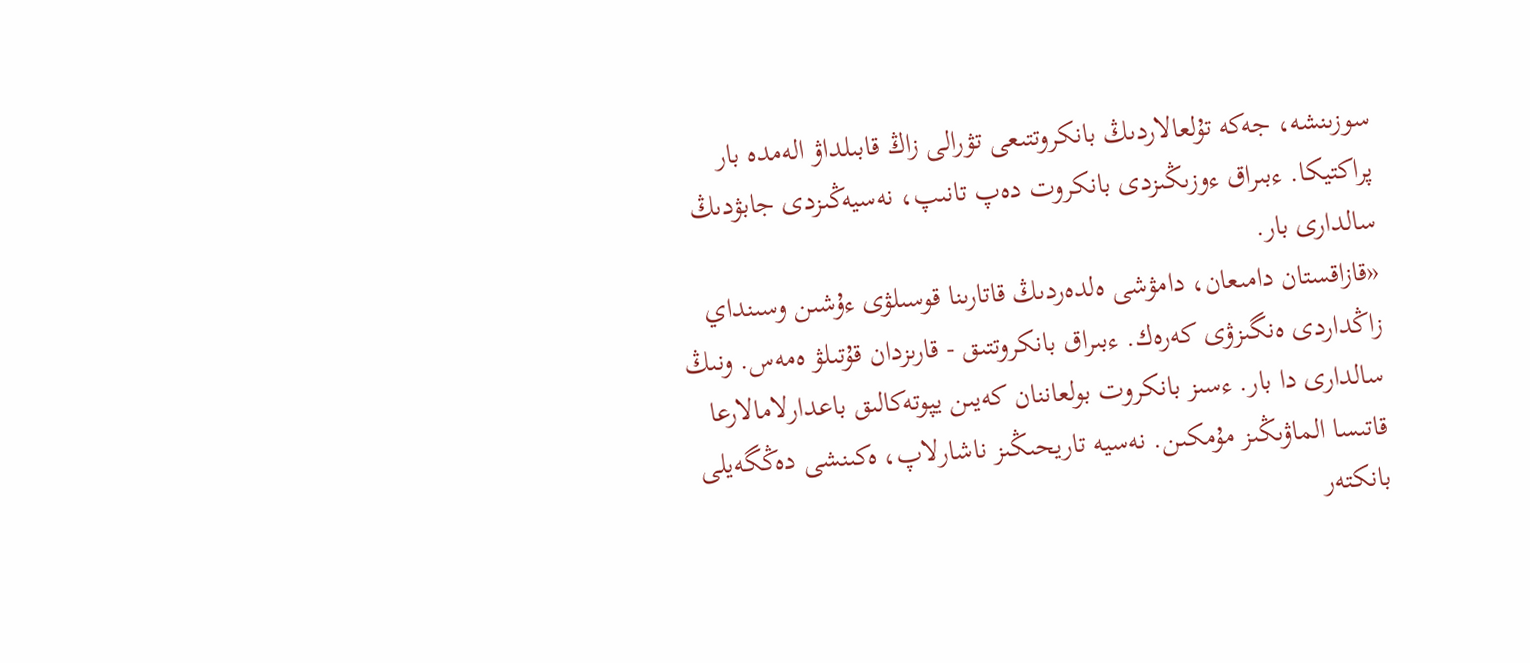سوزىنشە، جەكە تۇلعالاردىڭ بانكروتتىعى تۋرالى زاڭ قابىلداۋ الەمدە بار پراكتيكا. ءبىراق ءوزىڭىزدى بانكروت دەپ تانىپ، نەسيەڭىزدى جابۋدىڭ سالدارى بار.
«قازاقستان دامىعان، دامۋشى ەلدەردىڭ قاتارىنا قوسىلۋى ءۇشىن وسىنداي زاڭداردى ەنگىزۋى كەرەك. ءبىراق بانكروتتىق - قارىزدان قۇتىلۋ ەمەس. ونىڭ سالدارى دا بار. ءسىز بانكروت بولعاننان كەيىن يپوتەكالىق باعدارلامالارعا قاتىسا الماۋىڭىز مۇمكىن. نەسيە تاريحىڭىز ناشارلاپ، ەكىنشى دەڭگەيلى بانكتەر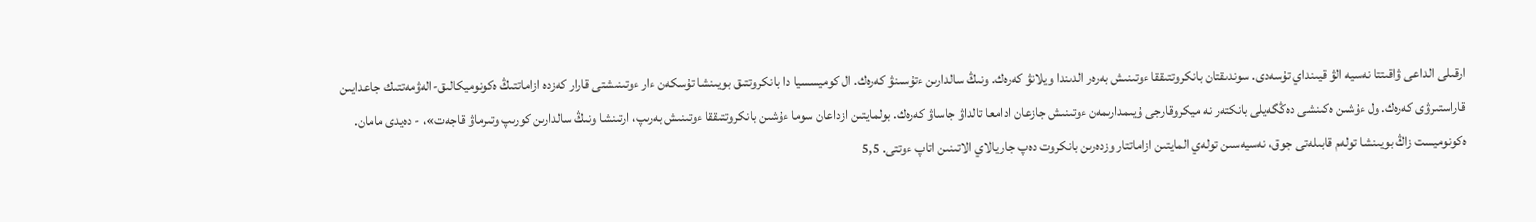ارقىلى الداعى ۋاقىتتا نەسيە الۋ قيىنداي تۇسەدى. سوندىقتان بانكروتتىققا ءوتىنىش بەرەر الدىندا ويلانۋ كەرەك. ونىڭ سالدارىن ءتۇسىنۋ كەرەك. ال كوميسسيا دا بانكروتتىق بويىنشا تۇسكەن ءار ءوتىنىشتى قارار كەزدە ازاماتتىڭ ەكونوميكالىق-الەۋمەتتىك جاعدايىن قاراستىرۋى كەرەك. ول ءۇشىن ەكىنشى دەڭگەيلى بانكتەر نە ميكروقارجى ۇيىمدارىمەن ءوتىنىش جازعان ادامعا تالداۋ جاساۋ كەرەك. بولمايتىن ازداعان سوما ءۇشىن بانكروتتىققا ءوتىنىش بەرىپ، ارتىنشا ونىڭ سالدارىن كورىپ وتىرماۋ قاجەت»، - دەيدى مامان.
ەكونوميست زاڭ بويىنشا تولەم قابىلەتى جوق، نەسيەسىن تولەي المايتىن ازاماتتار وزدەرىن بانكروت دەپ جاريالاي الاتىنىن اتاپ ءوتتى. 5,5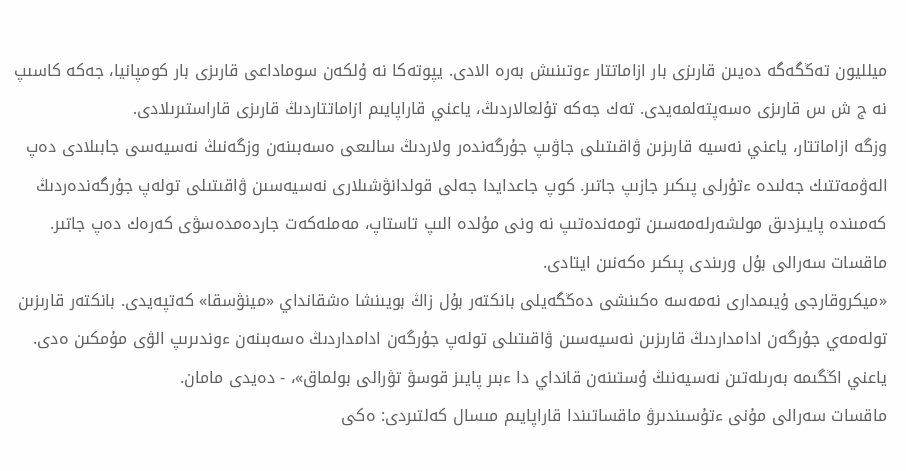ميلليون تەڭگەگە دەيىن قارىزى بار ازاماتتار ءوتىنىش بەرە الادى. يپوتەكا نە ۇلكەن سوماداعى قارىزى بار كومپانيا، جەكە كاسىپ نە ج ش س قارىزى ەسەپتەلمەيدى. تەك جەكە تۇلعالاردىڭ، ياعني قاراپايىم ازاماتتاردىڭ قارىزى قاراستىرىلادى.
وزگە ازاماتتار، ياعني نەسيە قارىزىن ۋاقىتىلى جاۋىپ جۇرگەندەر ولاردىڭ سالىعى ەسەبىنەن وزگەنىڭ نەسيەسى جابىلادى دەپ الەۋمەتتىك جەلىدە ءتۇرلى پىكىر جازىپ جاتىر. كوپ جاعدايدا جەلى قولدانۋشىلارى نەسيەسىن ۋاقىتىلى تولەپ جۇرگەندەردىڭ كەمىندە پايىزدىق مولشەرلەمەسىن تومەندەتىپ نە ونى مۇلدە الىپ تاستاپ، مەملەكەت جاردەمدەسۋى كەرەك دەپ جاتىر. ماقسات سەرالى بۇل ورىندى پىكىر ەكەنىن ايتادى.
«ميكروقارجى ۇيىمدارى نەمەسە ەكىنشى دەڭگەيلى بانكتەر بۇل زاڭ بويىنشا ەشقانداي «مينۋسقا» كەتپەيدى. بانكتەر قارىزىن تولەمەي جۇرگەن ادامداردىڭ قارىزىن نەسيەسىن ۋاقىتىلى تولەپ جۇرگەن ادامداردىڭ ەسەبىنەن ءوندىرىپ الۋى مۇمكىن ەدى. ياعني اڭگىمە بەرىلەتىن نەسيەنىڭ ۇستىنەن قانداي دا ءبىر پايىز قوسۋ تۋرالى بولماق»، - دەيدى مامان.
ماقسات سەرالى مۇنى ءتۇسىندىرۋ ماقساتىندا قاراپايىم مىسال كەلتىردى: ەكى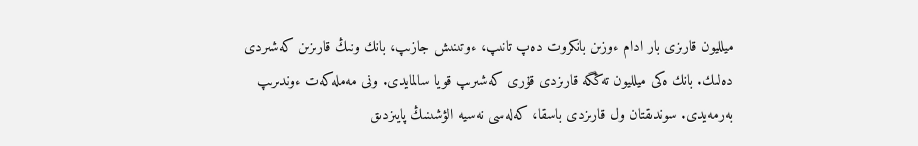ميلليون قارىزى بار ادام ءوزىن بانكروت دەپ تانىپ، ءوتىنىش جازىپ، بانك ونىڭ قارىزىن كەشىردى دەلىك. بانك ەكى ميلليون تەڭگە قارىزدى قۇرى كەشىرىپ قويا سالمايدى. ونى مەملەكەت ءوندىرىپ بەرمەيدى. سوندىقتان ول قارىزدى باسقا، كەلەسى نەسيە الۋشىنىڭ پايىزدىق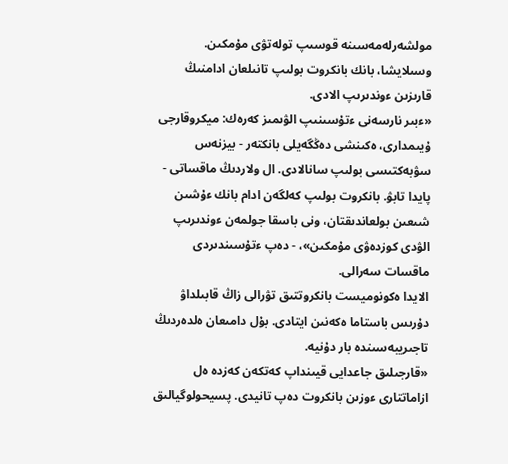مولشەرلەمەسىنە قوسىپ تولەتۋى مۇمكىن. وسىلايشا، بانك بانكروت بولىپ تانىلعان ادامنىڭ قارىزىن ءوندىرىپ الادى.
«ءبىر نارسەنى ءتۇسىنىپ الۋىمىز كەرەك: ميكروقارجى ۇيىمدارى، ەكىنشى دەڭگەيلى بانكتەر - بيزنەس سۋبەكتىسى بولىپ سانالادى. ال ولاردىڭ ماقساتى - پايدا تابۋ. بانكروت بولىپ كەلگەن ادام بانك ءۇشىن شىعىن بولعاندىقتان، ونى باسقا جولمەن ءوندىرىپ الۋدى كوزدەۋى مۇمكىن»، - دەپ ءتۇسىندىردى ماقسات سەرالى.
الايدا ەكونوميست بانكروتتىق تۋرالى زاڭ قابىلداۋ دۇرىس باستاما ەكەنىن ايتادى. بۇل دامىعان ەلدەردىڭ تاجىريبەسىندە بار دۇنيە.
«قارجىلىق جاعدايى قيىنداپ كەتكەن كەزدە ەل ازاماتتارى ءوزىن بانكروت دەپ تانيدى. پسيحولوگيالىق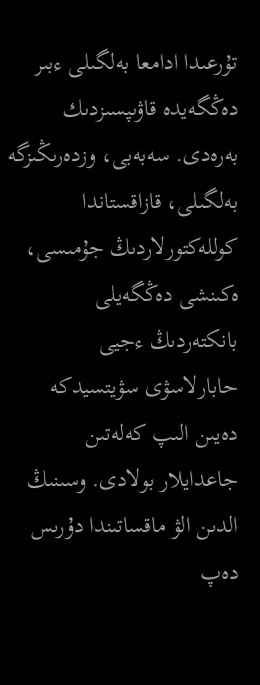تۇرعىدا ادامعا بەلگىلى ءبىر دەڭگەيدە قاۋىپسىزدىك بەرەدى. سەبەبى، وزدەرىڭىزگە بەلگىلى، قازاقستاندا كوللەكتورلاردىڭ جۇمىسى، ەكىنشى دەڭگەيلى بانكتەردىڭ ءجيى حابارلاسۋى سۋيتسيدكە دەيىن الىپ كەلەتىن جاعدايلار بولادى. وسىنىڭ الدىن الۋ ماقساتىندا دۇرىس دەپ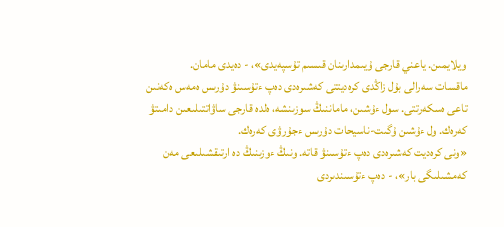ويلايمىن. ياعني قارجى ۇيىمدارىنان قىسىم تۇسپەيدى»، - دەيدى مامان.
ماقسات سەرالى بۇل زاڭدى كرەديتتى كەشىرەدى دەپ ءتۇسىنۋ دۇرىس ەمەس ەكەنىن تاعى ەسكەرتتى. سول ءۇشىن، ماماننىڭ سوزىنشە، ەلدە قارجى ساۋاتتىلىعىن دامىتۋ كەرەك. ول ءۇشىن ۇگىت-ناسيحات دۇرىس ءجۇرۋى كەرەك.
«ونى كرەديت كەشىرەدى دەپ ءتۇسىنۋ قاتە. ونىڭ ءوزىنىڭ دە ارتىقشىلىعى مەن كەمشىلىگى بار»، - دەپ ءتۇسىندىردى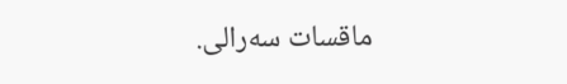ماقسات سەرالى.